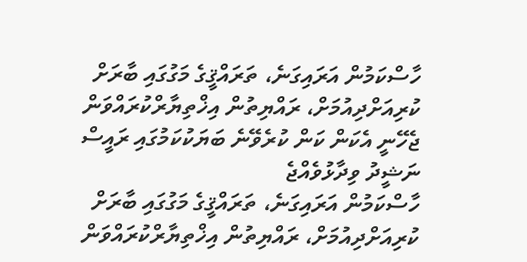ހާސްކަމުން އަރައިގަނެ، ތަރައްޤީގެ މަގުގައި ބާރަށް ކުރިއަށްދިއުމަށް، ރައްޔިތުން އިޚްތިޔާރްކުރައްވަން ޖެހޭނީ އެކަން ކަން ކުރެވޭނެ ބަޔަކުކަމުގައި ރައީސް ނަޝީދު ވިދާޅުވެއްޖެ
ހާސްކަމުން އަރައިގަނެ، ތަރައްޤީގެ މަގުގައި ބާރަށް ކުރިއަށްދިއުމަށް، ރައްޔިތުން އިޚްތިޔާރްކުރައްވަން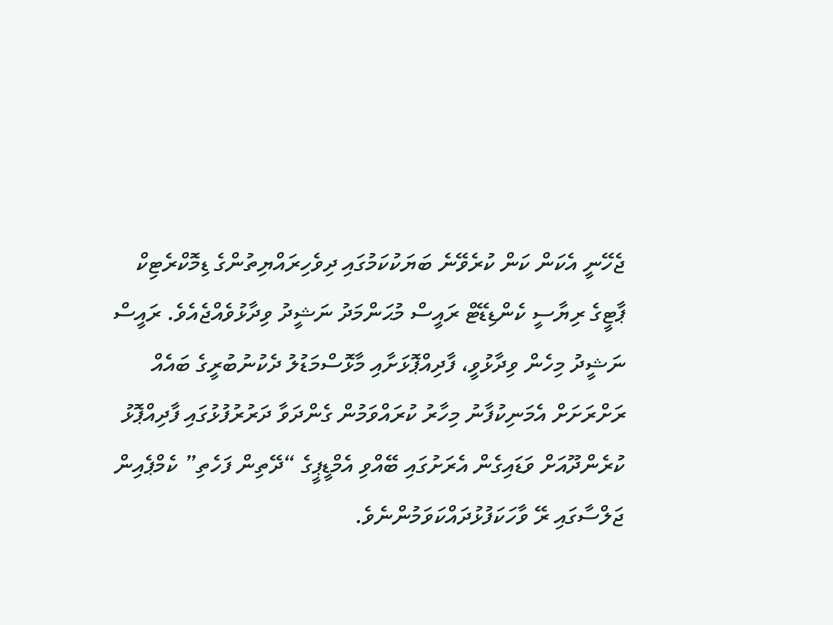ޖެހޭނީ އެކަން ކަން ކުރެވޭނެ ބަޔަކުކަމުގައި ދިވެހިރައްޔިތުންގެ ޑިމޮކްރެޓިކް ޕާޓީގެ ރިޔާސީ ކެންޑިޑޭޓް ރައީސް މުޙަންމަދު ނަޝީދު ވިދާޅުވެއްޖެއެވެ. ރައީސް ނަޝީދު މިހެން ވިދާޅުވީ، ފާދިއްޕޮޅަށާއި މާޅޮސްމަޑުލު ދެކުނުބުރީގެ ބައެއް ރަށްރަށަށް އެމަނިކުފާނު މިހާރު ކުރައްވަމުން ގެންދަވާ ދަރުރުފުޅުގައި ފާދިއްޕޮޅު ކުރެންދޫއަށް ވަޑައިގެން އެރަށުގައި ބޭއްވި އެމްޑީޕީގެ “ދޭތިން ފަހެތި” ކެމްޕެއިން ޖަލްސާގައި ރޭ ވާހަކަފުޅުދައްކަވަމުންނެވެ.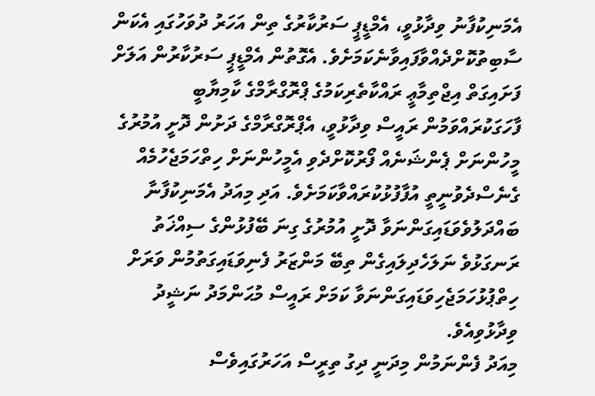އެމަނިކުފާނު ވިދާޅުވީ، އެމްޑީޕީ ސަރުކާރުގެ ތިން އަހަރު ދުވަހުގައި އެކަން ސާބިތުކޮށްދެއްވާފައިވާނެކަމަށެވެ. އެގޮތުން އެމްޑީޕީ ސަރުކާރުން އަލަށް ފަށައިގަތް އިޖްތިމާޢީ ރައްކާތެރިކަމުގެ ޕްރޮގްރާމްގެ ކާމިޔާބީ ފާހަގަކުރައްވަމުން ރައީސް ވިދާޅުވީ، އެޕްރޮގްރާމްގެ ދަށުން ދޮށީ އުމުރުގެ މީހުންނަށް ޕެންޝަނެއް ފޯރުކޮށްދެވި އެމީހުންނަށް ހިތްހަމަޖެހުމެއް ގެނެސްދެވުނީތީ އުފާފުޅުކުރައްވާކަމަށެވެ. އަދި މިއަދު އެމަނިކުފާނާ ބައްދަލުވެވަޑައިގަންނަވާ ދޮށީ އުމުރުގެ ގިނަ ބޭފުޅުންގެ ސިއްޚަތު ރަނގަޅުވެ ނަލަހެދިލައިގެން ތިބޭ މަންޒަރު ފެނިވަޑައިގަތުމުން ވަރަށް ހިތްޕުޅުހަމަޖެހިވަޑައިގަންނަވާ ކަމަށް ރައީސް މުޙަންމަދު ނަޝީދު ވިދާޅުވިއެވެ.
މިއަދު ފެންނަމުން މިދަނީ ދިގު ތިރީސް އަހަރުގައިވެސް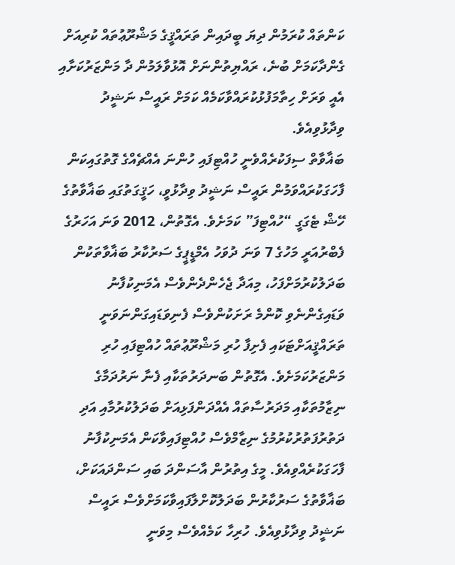ކަންތައް ކުރަމުން ދިޔަ ބީދައިން ތަރައްޤީގެ މަޝްރޫޢުތައް ކުރިއަށް ގެންދާކަމަށް ބުނެ، ރައްޔިތުންނަށް އޮޅުވާލަމުން ދާ މަންޒަރުކަށާއި އެއީ ވަރަށް ހިތާމަފުޅުކުރައްވާކަމެއް ކަމަށް ރައީސް ނަޝީދު ވިދާޅުވިއެވެ.
ބަޣާވާތް ސިފަކުރެއްވެނީ ހުއްޓިފައި ހުންނަ އެއްޗެއްގެ ގޮތުގައިކަން ފާހަގަކުރައްވަމުން ރައީސް ނަޝީދު ވިދާޅުވީ، ހަޤީގަތުގައި ބަޣާވާތުގެ ހޭޝް ޓެގަގީ “ހުއްޓިފަ” ކަމަށެވެ. އެގޮތުން، 2012 ވަނަ އަހަރުގެ ފެބްރުއަރީ މަހުގެ 7 ވަނަ ދުވަހު އެމްޑީޕީގެ ސަރުކާރު ބަޣާވާތަކުން ބަދަލުކުރުމަށްފަހު، މިއަދާ ޖެހެންދެންވެސް އެމަނިކުފާނު ވަޑައިގެންނެވި ކޮންމެ ރަށަކުންވެސް ފެނިވަޑައިގަންނަވަނީ ތަރައްޤީއަށްޓަކައި ފެށިފާ ހުރި މަޝްރޫޢުތައް ހުއްޓިފައި ހުރި މަންޒަރުކަމަށެވެ. އެގޮތުން ބަނދަރުތަކާއި ފެނާ ނަރުދަމާގެ ނިޒާމުތަކާއި މަދަރުސާތައް އެއްދަންފަޅިއަށް ބަދަލުކުރުމާއި އަދި ދަތުރުފަތުރުކުރުމުގެ ނިޒާމްވެސް ހުއްޓިފައިވާކަން އެމަނިކުފާނު ފާހަގަކުރެއްވިއެވެ. މީގެ އިތުރުން އާސަންދަ ބައި ސަންދައަކަށް، ބަޣާވާތުގެ ސަރުކާރުން ބަދަލުކޮށްލާފައިވާކަމަށްވެސް ރައީސް ނަޝީދު ވިދާޅުވިއެވެ. ހުރިހާ ކަމެއްވެސް މިވަނީ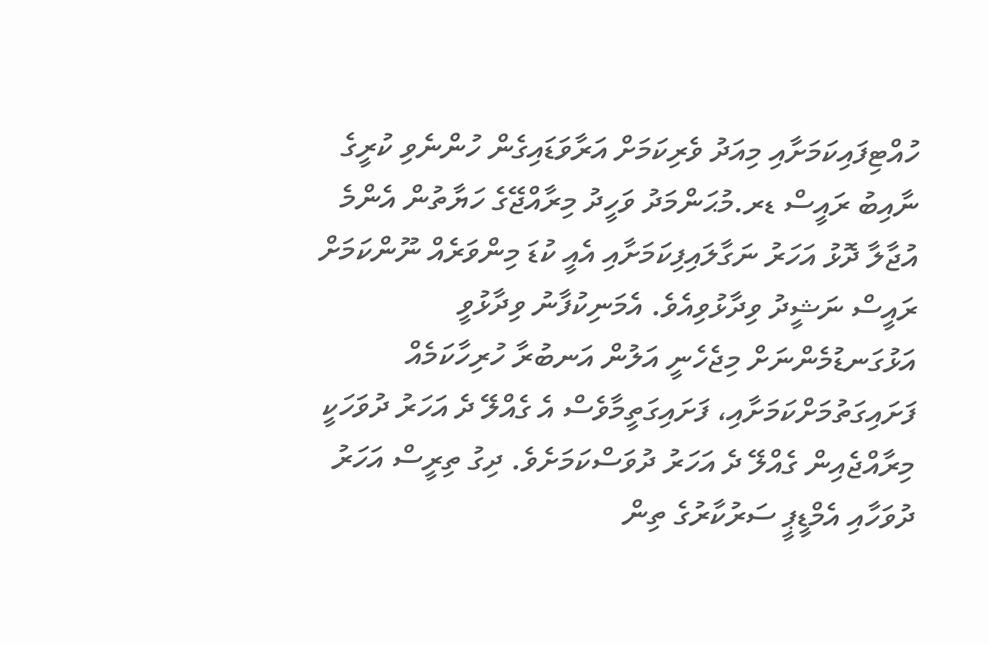ހުއްޓިފައިކަމަށާއި މިއަދު ވެރިކަމަށް އަރާވަޑައިގެން ހުންނެވި ކުރީގެ ނާއިބު ރައީސް ޑރ.މުޙަންމަދު ވަހީދު މިރާއްޖޭގެ ހަޔާތުން އެންމެ އުޖާލާ ދޮޅު އަހަރު ނަގާލައިފިކަމަށާއި އެއީ ކުޑަ މިންވަރެއް ނޫންކަމަށް ރައީސް ނަޝީދު ވިދާޅުވިއެވެ. އެމަނިކުފާނު ވިދާޅުވީ އަޅުގަނޑުމެންނަށް މިޖެހެނީ އަލުން އަނބުރާ ހުރިހާކަމެއް ފަށައިގަތުމަށްކަމަށާއި، ފަށައިގަތީމާވެސް އެ ގެއްލޭ ދެ އަހަރު ދުވަހަކީ މިރާއްޖެއިން ގެއްލޭ ދެ އަހަރު ދުވަސްކަމަށެވެ. ދިގު ތިރީސް އަހަރު ދުވަހާއި އެމްޑީޕީ ސަރުކާރުގެ ތިން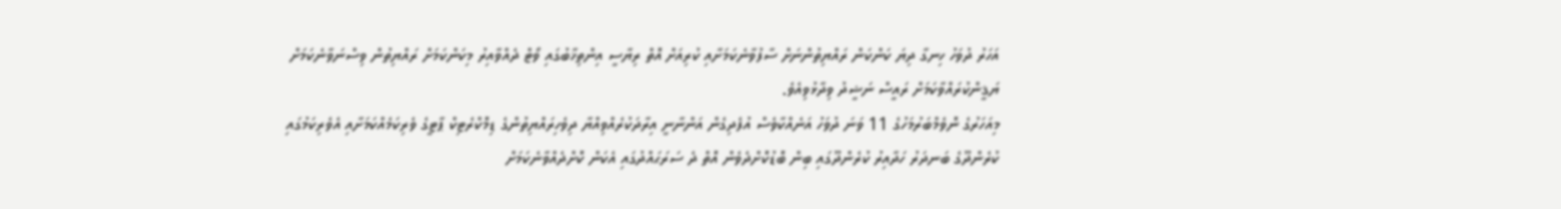އަހަރު ދުވަހު ހިނގާ ދިޔަ ކަންކަން ރައްޔިތުންނަށް ސާފުވާނެކަމަށާއި ކުރިއަށް އޮތް ރިޔާސީ އިންތިޚާބުގައި ވޯޓް ދެއްވާއިރު މިކަންކަމަށް ރައްޔިތުން ވިސްނަވާނެކަމަށް ޔަޤީންކުރައްވާކަމަށް ރައީސް ނަޝީދު ވިދާޅުވިއެވެ.
މިއަހަރުގެ ނޮވެމްބަރުމަހުގެ 11 ވަނަ ދުވަހު އަނެއްކާވެސް އުފެދިގެން އަންނާނީ އިރާދަކުރެއްވިއްޔާ ދިވެހިރައްޔިތުންގެ ޑިމޮކްރެޓިކް ޕާޓީގެ ވެރިކަމެއްކަމަށާއި އެވެރިކަމުގައި ކުރެންދޫގެ ބަނދަރު ހަދާއިރު ކުރެންދޫގައި ބިން ބޮޑުކޮށްދެވެން އޮތް ދެ ސަރަޙައްދުގައި އެކަން ކޮށްދެއްވާނެކަމަށް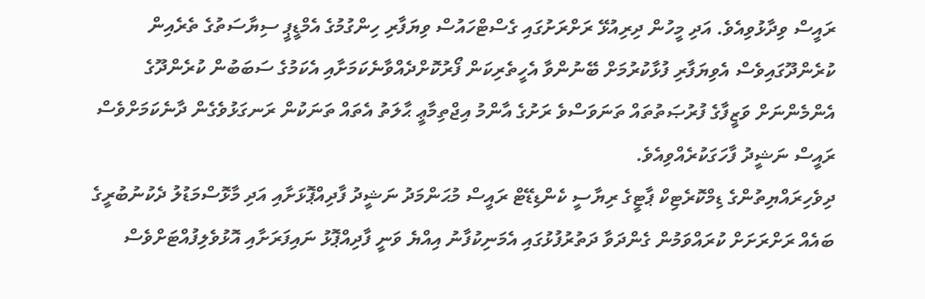ރައީސް ވިދާޅުވިއެވެ. އަދި މީހުން ދިރިއުޅޭ ރަށްރަށުގައި ގެސްޓްހައުސް ވިޔަފާރި ހިންގުމުގެ އެމްޑީޕީ ސިޔާސަތުގެ ތެރެއިން ކުރެންދޫގައިވެސް އެވިޔަފާރި ފުޅާކުރުމަށް ބޭނުންވާ އެހީތެރިކަން ފޯރުކޮށްދެއްވާނެކަމަށާއި އެކަމުގެ ސަބަބުން ކުރެންދޫގެ އެންމެންނަށް ވަޒީފާގެ ފުރުޞަތުތައް ތަނަވަސްވެ ރަށުގެ އާންމު އިޖްތިމާޢީ ޙާލަތު އެތައް ތަނަކުން ރަނގަޅުވެގެން ދާނެކަމަށްވެސް ރައީސް ނަޝީދު ފާހަގަކުރެއްވިއެވެ.
ދިވެހިރައްޔިތުންގެ ޑިމްކޮރެޓިކް ޕާޓީގެ ރިޔާސީ ކެންޑިޑޭޓް ރައީސް މުޙަންމަދު ނަޝީދު ފާދިއްޕޮޅަށާއި އަދި މާޅޮސްމަޑުލު ދެކުނުބުރީގެ ބައެއް ރަށްރަށަށް ކުރައްވަމުން ގެންދަވާ ދަތުރުފުޅުގައި އެމަނިކުފާނު އިއްޔެ ވަނީ ފާދިއްޕޮޅު ނައިފަރަށާއި އޮޅުވެލިފުއްޓަށްވެސް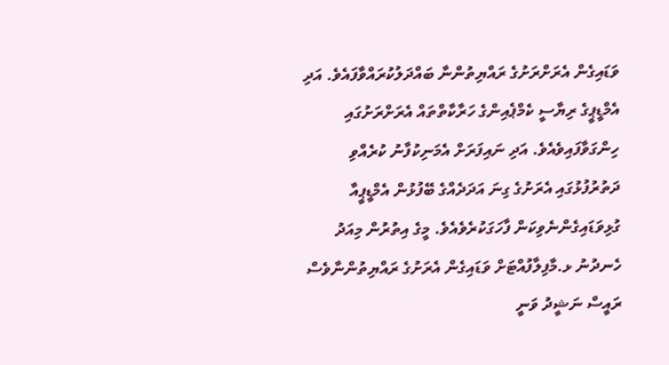ވަޑައިގެން އެރަށްރަށުގެ ރައްޔިތުންނާ ބައްދަލުކުރައްވާފައެވެ. އަދި އެމްޑީޕީގެ ރިޔާސީ ކެމްޕެއިންގެ ހަރާކާތްތައް އެރަށްރަށުގައި ހިންގަވާފައިވެއެވެ. އަދި ނައިފަރަށް އެމަނިކުފާނު ކުރެއްވި ދަތުރުފުޅުގައި އެރަށުގެ ގިނަ އަދަދެއްގެ ބޭފުޅުން އެމްޑީޕީއާ ގުޅިވަޑައިގެންނެވިކަން ފާހަގަކުރެވެއެވެ. މީގެ އިތުރުން މިއަދު ހެނދުނު ޅ.މާފިލާފުއްޓަށް ވަޑައިގެން އެރަށުގެ ރައްޔިތުންނާވެސް ރައީސް ނަޝީދު ވަނީ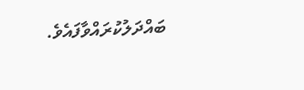ބައްދަލުކުރައްވާފައެވެ.